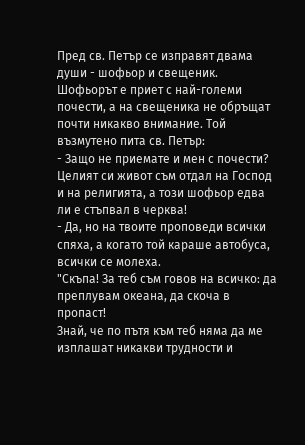Пред св. Петър се изправят двама души - шофьор и свещеник. Шофьорът е приет с най-големи почести, а на свещеника не обръщат почти никакво внимание. Той възмутено пита св. Петър:
- Защо не приемате и мен с почести? Целият си живот съм отдал на Господ и на религията, а този шофьор едва ли е стъпвал в черква!
- Да, но на твоите проповеди всички спяха, а когато той караше автобуса, всички се молеха.
"Скъпа! За теб съм говов на всичко: да преплувам океана, да скоча в пропаст!
Знай, че по пътя към теб няма да ме изплашат никакви трудности и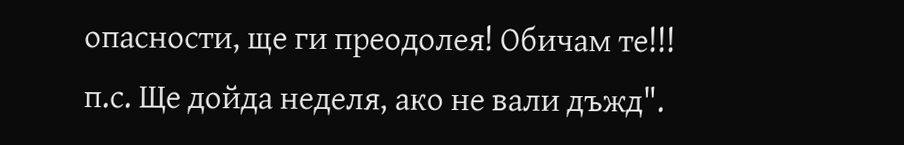опасности, ще ги преодолея! Обичам те!!!
п.с. Ще дойда неделя, ако не вали дъжд".